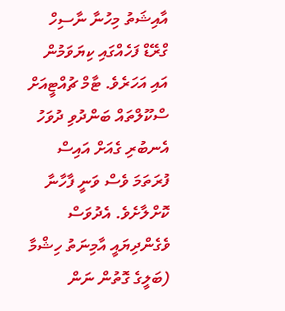އާއިޝަތު މިހުނާ ނާސިހް
ގްރޭޑް ފަހެއްގައި ކިޔަވަމުން އައި އަހަރެވެ. ޓާމް ޗުއްޓީއަށް ސްކޫލްތައް ބަންދުވި ދުވަހު އެނބުރި ގެއަށް އައިސް ފުރަތަމަ ވެސް ވަނީ ފާހާނާ ކޮށްލާށެވެ. އެދުވަސް ވެގެންދިޔައީ އާމިނަތު ހިޝްމާ (ބަލީގެ ގޮތުން ނަން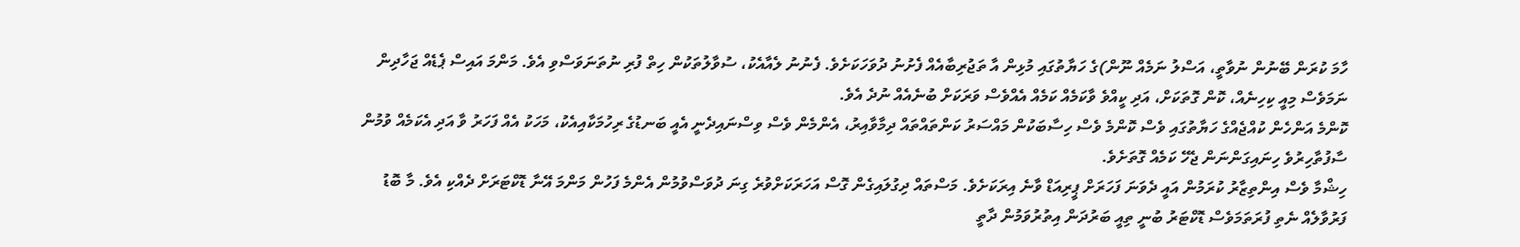ހާމަ ކުރަން ބޭނުން ނުވާތީ، އަސްލު ނަމެއް ނޫން)ގެ ހަޔާތުގައި މުޅިން އާ ތަޖުރިބާއެއް ފެށުނު ދުވަހަކަށެވެ. ފެނުނު ލެއާއެކު، ސުވާލުތަކުން ހިތް ފުރި ނުތަނަވަސްވި އެވެ. މަންމަ އައިސް ޕެޑެއް ޖަހާދިން ނަމަވެސް މިއީ ކިހިނެއް، ކޮން ގޮތަކަށް، އަދި ކީއްވެ ވާކަމެއް ކަމެއް އެއްވެސް ވަރަކަށް ބުނެއެއް ނުދެ އެވެ.
ކޮންމެ އަންހެން ކުއްޖެއްގެ ހަޔާތުގައި ވެސް ކޮންމެ ވެސް ހިސާބަކުން މައްސަރު ކަންތައްތައް ދިމާވާއިރު، އެންމެން ވެސް ވިސްނައިދެނީ އެއީ ބަނޑުގެ ރިހުމަކާއިއެކު، މަހަކު އެއް ފަހަރު ވާ އަދި އެކަމެއް ވުމުން ސާފުތާހިރުވެ ހިނައިގަންނަން ޖެހޭ ކަމެއް ގޮތަށެވެ.
ހިޝްމާ ވެސް އިންތިޒާރު ކުރަމުން އައީ ދެވަނަ ފަހަރަށް ޕީރިއަޑް ވާނެ އިރަކަށެވެ. މަސްތައް ދިގުލައިގެން ގޮސް އަހަރަކަށްވުރެ ގިނަ ދުވަސްވުމުން އެންމެ ފަހުން މަންމަ އޭނާ ޑޮކްޓަރަށް ދެއްކި އެވެ. މާ ބޮޑު ފަރުވާލެއް ނެތި ފުރަތަމަވެސް ޑޮކްޓަރު ބުނީ ތިއީ ބަރުދަން އިތުރުވަމުން ދާތީ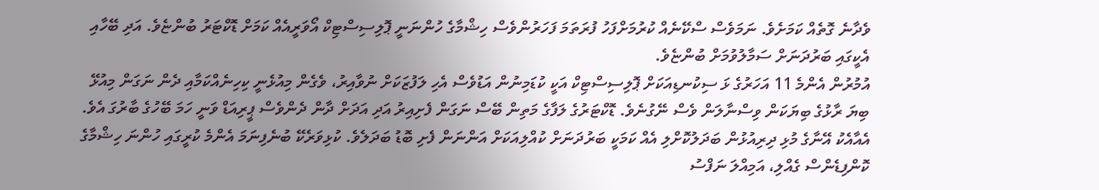ވެދާނެ ގޮތެއް ކަމަށެވެ. ނަމަވެސް ސްކޭނެއް ކުރުމަށްފަހު ފުރަތަމަ ފަހަރުންވެސް ހިޝްމާގެ ހުންނަނީ ޕޮލިސިސްޓިކް އޯވަރީއެއް ކަމަށް ޑޮކްޓަރު ބުންޏެވެ. އަދި ބޭހާއި އެކީގައި ބަރުދަނަށް ސަމާލުވުމަށް ބުންޏެވެ.
އުމުރުން އެންމެ 11 އަހަރުގެ ޅަ ސިކުނޑިއަކަށް ޕޮލިސިސްޓިކް އަކީ ކުޑަމިނުން އަޑުވެސް އެހި ލަފުޒަކަށް ނުވާއިރު، ވެގެން މިއުޅެނީ ކިހިނެއްކަމާއި ދެން ނަގަން މިއުޅޭ ބިޔަ ރާޅުގެ ބިޔަކަން ވިސްނާލަން ވެސް ނޭގުނެވެ. ޑޮކްޓަރުގެ ލަފާގެ މަތިން ބޭސް ނަގަން ފެށިއިރު އަދި އަދަށް ދާން ދެންވެސް ޕީރިއަޑް ވަނީ ހަމަ ބޭހުގެ ބާރުގަ އެވެ.
އެއާއެކު އޭނާގެ މުޅި ދިރިއުޅުން ބަދަލުކޮށްލި އެއް ކަމަކީ ބަރުދަނަށް ކުއްލިއަކަށް އަންނަން ފެށި ބޮޑު ބަދަލެވެ. ކުޅިވަރެކޭ ބުނެފިނަމަ އެންމެ ކުރީގައި ހުންނަ ހިޝްމާގެ ކޮންފިޑެންސް ގެއްލި، އަމިއްލަ ނަފްސު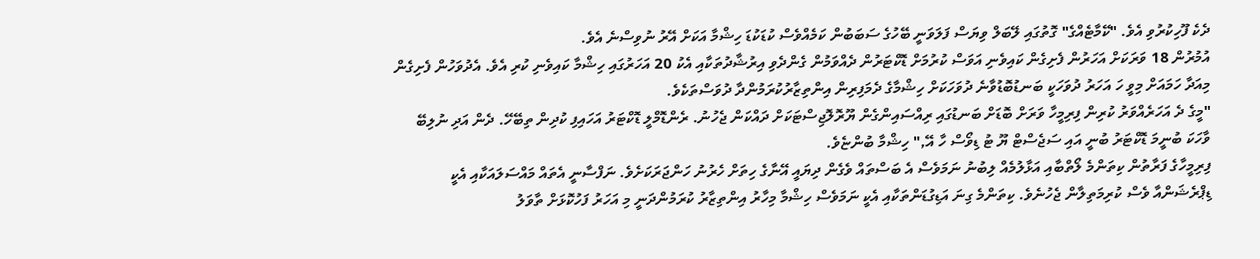ދެކެ ފޫހިކުރުވި އެވެ. "ކޭމާޓެއްގެ" ގޮތުގައި ލޭބަލް ވިޔަސް ފަލަވަނީ ބޭހުގެ ސަބަބުން ކަމެއްވެސް ކުޑަކުޑަ ހިޝްމާ އަކަށް އޭރު ނުވިސްނެ އެވެ.
އުމުރުން 18 ވަރަކަށް އަހަރުން ފެށިގެން ކައިވެނި އަވަސް ކުރުމަށް ޑޮކްޓަރުން ދެއްވަމުން ގެންދެވި އިރުޝާދުތަކާއި އެކު 20 އަހަރުގައި ހިޝްމާ ކައިވެނި ކުރި އެވެ. އެދުވަހުން ފެށިގެން މިއަދާ ހަމައަށް މިވީ ހަ އަހަރު ދުވަހަކީ ބަނޑުބޮޑުވާނެ ދުވަހަކަށް ހިޝްމާގެ ދެމަފިރިން އިންތިޒާރުކުރަމުންދާ ދުވަސްތަކެވެ.
"މީގެ ދެ އަހަރެއްވަރު ކުރިން ފިރިމީހާ ވަރަށް ބޮޑަށް ބަނޑުގައި ރިއްސައިންގެން ޔޫރޮލޮޖިސްޓަކަށް ދައްކަން ޖެހުނު. ރެންޑޮމްލީ ޑޮކްޓަރު އަހައިފި ކުދިން ތިބޭހޭ. ދެން އަދި ނުލިބޭ ވާހަކަ ބުނީމަ ޑޮކްޓަރު ބުނީ އައި ސަޖެސްޓް ޔޫ ޓު ޑިވޯސް ހާ އޭ," ހިޝްމާ ބުންޏެވެ.
ފިރިމީހާގެ ފަރާތުން ކިތަންމެ ލޯތްބާއި އަޅާލުމެއް ލިބުނު ނަމަވެސް އެ ބަސްތައް ވެގެން ދިޔައީ އޭނާގެ ހިތަށް ހެރުނު ހަންޖަރަކަށެވެ. ނަފްސާނީ އެތައް މައްސަލައަކާއި އެކީ ޑިޕްރެޝަންއާ ވެސް ކުރިމަތިލާން ޖެހުނެވެ. ކިތަންމެ ގިނަ އަޑިގުޑަންތަކާއި އެކީ ނަމަވެސް ހިޝްމާ މިހާރު އިންތިޒާރު ކުރަމުންދަނީ މި އަހަރު ފަހުކޮޅަށް ތާވަލު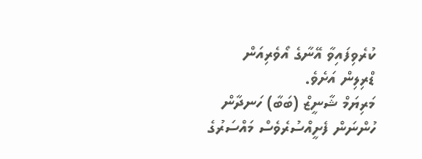ކުރެވިފައިވާ އޭނާގެ އޯވެރިއަން ޑްރިލިން އަށެވެ.
މަރިޔަމް ޝާނީޒް (ބަބާ) ހަނދާން ހުންނަން ފެށީއްސުރެވެސް މައްސަރުގެ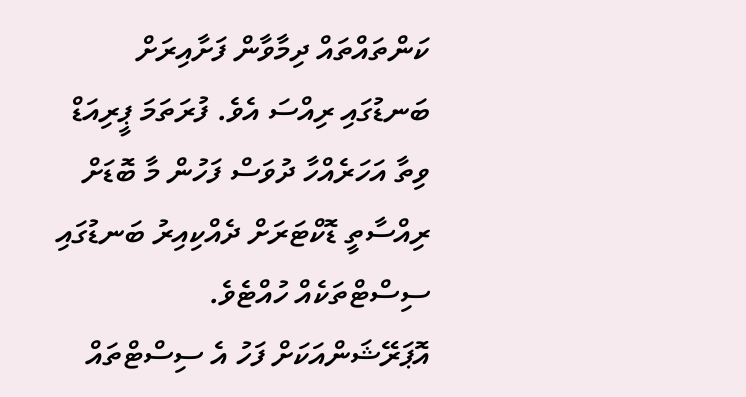ކަންތައްތައް ދިމާވާން ފަށާއިރަށް ބަނޑުގައި ރިއްސަ އެވެ. ފުރަތަމަ ޕީރިއަޑް ވިތާ އަހަރެއްހާ ދުވަސް ފަހުން މާ ބޮޑަށް ރިއްސާތީ ޑޮކްޓަރަށް ދެއްކިއިރު ބަނޑުގައި ސިސްޓްތަކެއް ހުއްޓެވެ. އޮޕަރޭޝަންއަކަށް ފަހު އެ ސިސްޓްތައް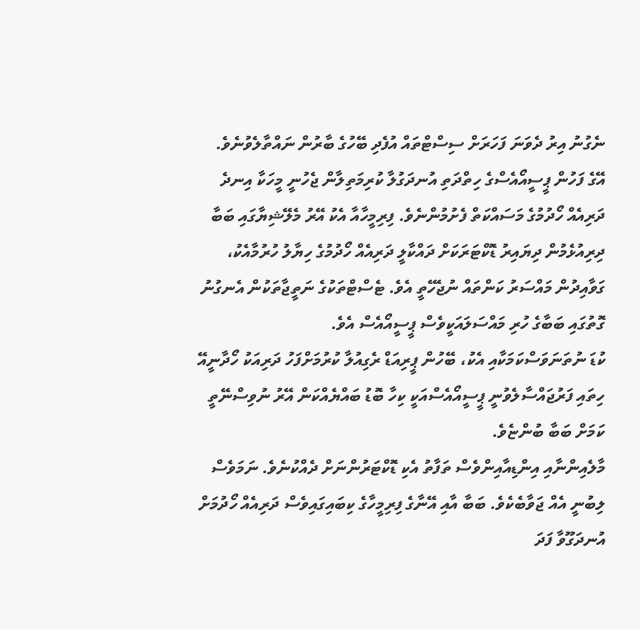ނެގުނު އިރު ދެވަނަ ފަހަރަށް ސިސްޓްތައް އުފެދި ބޭހުގެ ބާރުން ނައްތާލެވުނެވެ.
އޭގެ ފަހުން ޕީސީއޯއެސްގެ ހިތްދަތި އުނދަގުލާ ކުރިމަތިލާން ޖެހުނީ މީހަކާ އިނދެ ދަރިއެއް ހޯދުމުގެ މަސައްކަތް ފެށުމުންނެވެ. ފިރިމީހާއާ އެކު އޭރު މެލޭޝިޔާގައި ބަބާ ދިރިއުޅެމުން ދިޔައިރު ޑޮކްޓަރަކަށް ދައްކާލީ ދަރިއެއް ހޯދުމުގެ ހިޔާލު ހުރުމާއެކު، ގަވާއިދުން މައްސަރު ކަންތައް ނުޖެހޭތީ އެވެ. ޓެސްޓްތަކުގެ ނަތީޖާތަކުން އެނގުނު ގޮތުގައި ބަބާގެ ހުރި މައްސަލައަކީވެސް ޕީސީއޯއެސް އެވެ.
ކުޑަ ނުތަނަވަސްކަމަކާއި އެކު، ބޭހުން ޕީރިއަޑް ރެގިއުލާ ކުރުމަށްފަހު ދަރިއަކު ހޯދާނީއޭ ހިތައި ފަރުޖައްސާލެވުނީ ޕީސީއޯއެސްއަކީ ކިހާ ބޮޑު ބައްޔެއްކަން އޭރު ނުވިސްނޭތީ ކަމަށް ބަބާ ބުންޏެވެ.
މާލެއިންނާއި އިންޑިއާއިންވެސް ތަފާތު އެކި ޑޮކްޓަރުންނަށް ދެއްކުނެވެ. ނަމަވެސް ލިބުނީ އެއް ޖަވާބެކެވެ. ބަބާ އާއި އޭނާގެ ފިރިމީހާގެ ކިބައިގައިވެސް ދަރިއެއް ހޯދުމަށް އުނދަގޫވާ ފަދަ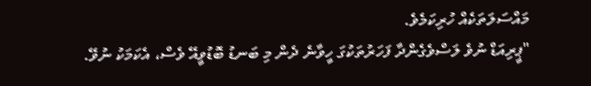މައްސަލަތަކެއް ހުރިކަމެވެ.
"ޕީރިއަޑް ނުވެ ލަސްވެގެންދާ ފަހަރުތަކުގަ ހީވާނެ ދެން މި ބަނޑު ބޮޑުވީއޭ ވެސް، އެކަމަކު ނުވޭ.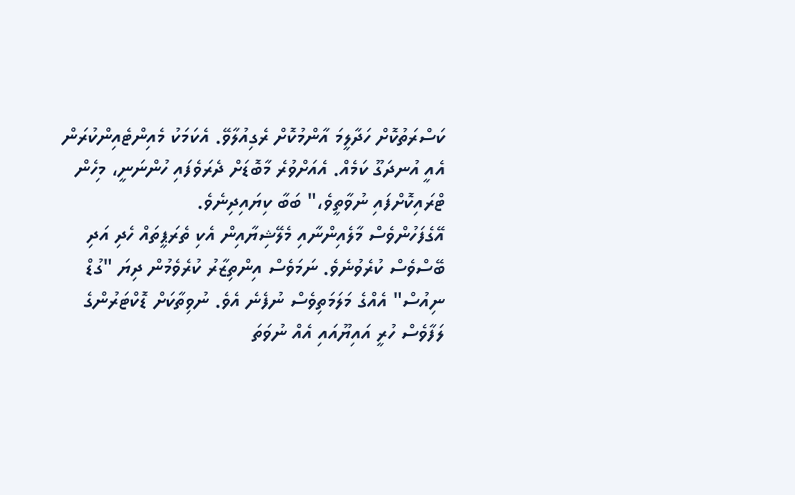ކަސްރަތުކޮށް ހަދާލީމަ އާންމުކޮށް ރެގިއުލާވޭ. އެކަމަކު މެއިންޓެއިންކުރަން އެއީ އުނދަގޫ ކަމެއް. އެއަށްވުރެ މާބޮޑަށް ދެރަވެފައި ހުންނަނީ، މިހެން ޓްރައިކޮށްފައި ނުވާތީވެ،" ބަބާ ކިޔައިދިނެވެ.
އޭގެފަހުންވެސް މާލެއިންނާއި މެލޭޝިޔާއިން އެކި ތެރަޕީތައް ހެދި އަދި ބޭސްވެސް ކުރެވުނެވެ. ނަމަވެސް އިންތިޒާރު ކުރެވެމުން ދިޔަ "ގުޑް ނިއުސް" އެއްގެ މަލަމަތިވެސް ނުފެނެ އެވެ. ނުވިތާކަށް ޑޮކްޓަރުންގެ ލަފާވެސް ހުރީ އައިޔޫއައި އެއް ނުވަތަ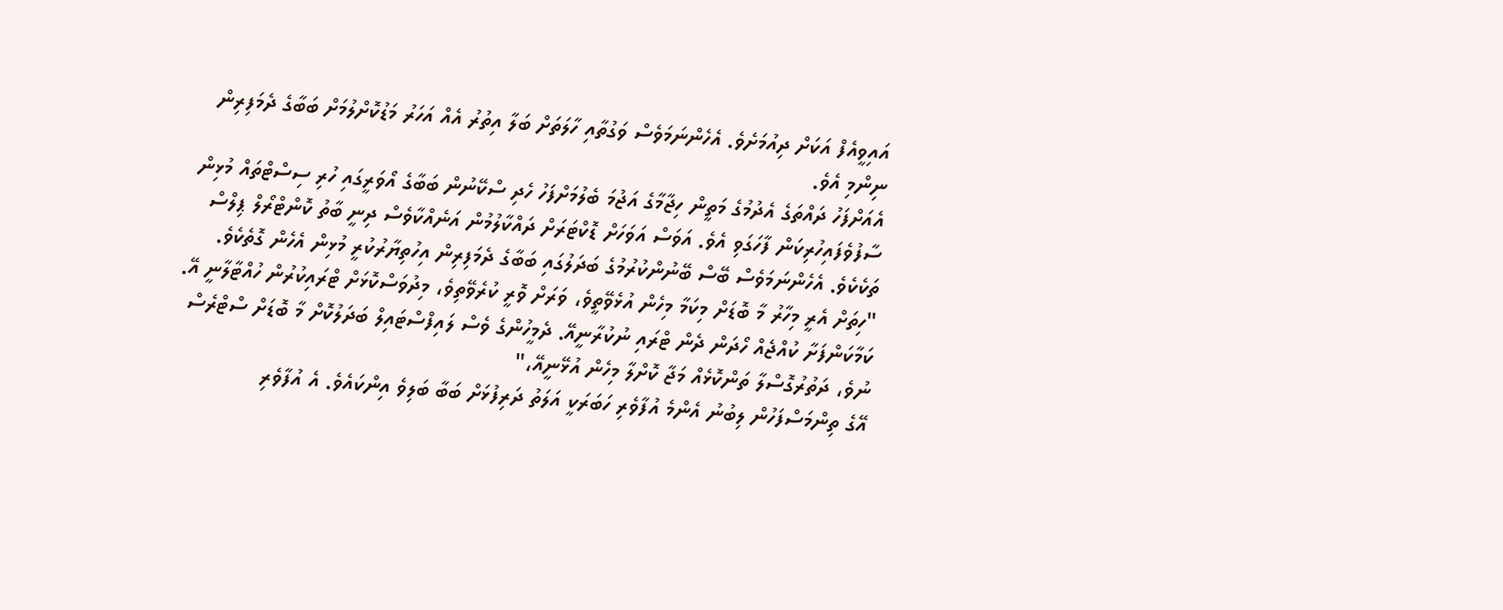އައިވީއެފް އަކަށް ދިއުމަށެވެ. އެހެންނަމަވެސް ވަގުތާއި ހާލަތަށް ބަލާ އިތުރު އެއް އަހަރު މަޑުކޮށްލުމަށް ބަބާގެ ދެމަފިރިން ނިންމި އެވެ.
އެއަށްފަހު ދައްތަގެ އެދުމުގެ މަތީން ހިޖާމާގެ އަޖުމަ ބެލުމަށްފަހު ހެދި ސްކޭނުން ބަބާގެ އޯވަރީގައި ހުރި ސިސްޓްތައް މުޅިން ސާފުވެފައިހުރިކަން ފާހަގަވި އެވެ. އަވަސް އަވަހަށް ޑޮކްޓަރަށް ދައްކާލުމުން އަނެއްކާވެސް ދިނީ ބާތު ކޮންޓްރޯލް ޕިލްސް ތަކެކެވެ. އެހެންނަމަވެސް ބޭސް ބޭނުންކުރުމުގެ ބަދަލުގައި ބަބާގެ ދެމަފިރިން އިހުތިޔާރުކުރީ މުޅިން އެހެން ގޮތެކެވެ.
"ހިތަށް އެރީ މިހާރު މާ ބޮޑަށް މިކަމާ މިހެން އުޅެވޭތީވެ، ވަރަށް ވޮރީ ކުރެވޭތިވެ، މިދުވަސްކޮޅަށް ޓްރައިކުރުން ހުއްޓާލާނީ އޭ. ކަމާކަންފަށާ ކުއްޖެއް ހޯދަން ދެން ޓްރައި ނުކުރާނީއޭ. ދެމީހުންގެ ވެސް ލައިފްސްޓައިލް ބަދަލުކޮށް މާ ބޮޑަށް ސްޓްރެސް ނުވެ، ދަތުރުގޮސްލާ ތަންކޮޅެއް މަޖާ ކޮށްލާ މިހެން އުޅޭނީއޭ،"
އޭގެ ތިންމަސްފަހުން ލިބުނު އެންމެ އުފާވެރި ހަބަރަކީ އަލަތު ދަރިފުޅަށް ބަބާ ބަލިވެ އިންކައެވެ. އެ އުފާވެރި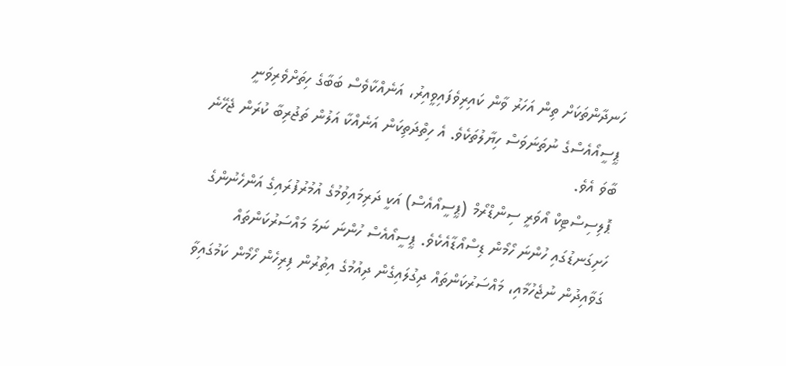ހަނދާންތަކަށް ތިން އަހަރު ވާން ކައިރިވެފައިވީއިރު، އަނެއްކާވެސް ބަބާގެ ހިތަށްވެރިވަނީ ޕީސީއޯއެސްގެ ނުތަނަވަސް ހިޔާލުތަކެވެ. އެ ހިތްދަތިކަން އަނެއްކާ އަލުން ތަޖުރިބާ ކުރަން ޖެހޭނެ ބާވަ އެވެ.
ޕޮލިސިސްޓިކް އޯވަރީ ސިންޑްރޯމް (ޕީސީއޯއެސް) އަކީ ދަރިމައިވުމުގެ އުމުރުފުރައިގެ އަންހެނުންގެ ހަށިގަނޑުގައި ހުންނަ ހޯމޯން ޑިސްއޯޑާއެކެވެ. ޕީސީއޯއެސް ހުންނަ ނަމަ މައްސަރުކަންތައް ގަވާއިދުން ނުޖެހުމާއި، މައްސަރުކަންތައް ދިގުލައިގެން ދިއުމުގެ އިތުރުން ފިރިހެން ހޯމޯން ކަމުގައިވާ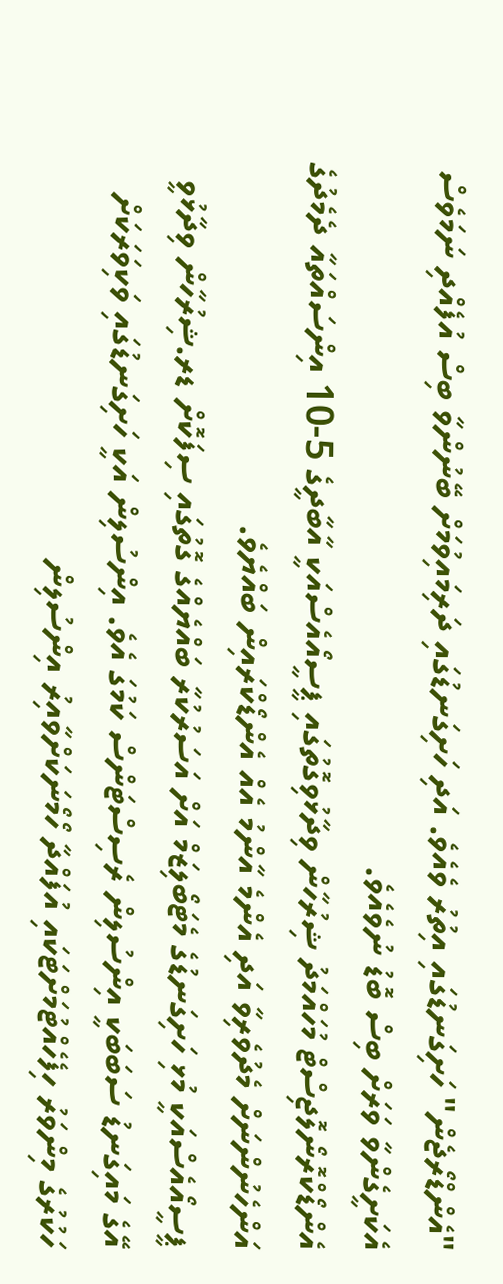"އެންޑްރޯޖެން" ހަށިގަނޑުގައި އިތުރު ވެއެވެ. އަދި ހަށިގަނޑުގައި ދަރިމައިވުމަށް ބޭނުންވާ ބިސް އުފެއްދި ނަމަވެސް އެކަށީގެންވާ ވަރަށް ބިސް ބޮޑު ނުވެއެވެ.
އެންޑޯކްރޮނޯލޮޖިސްޓް މުހައްމަދު ޝިރުހާން ވިދާޅުވިގޮތުގައި ޕީސީއޯއެސްއަކީ އާބާދީގެ 5-10 އިންސައްތައާ ދެމެދުގެ އަންހެނުންނަށް މެދުވެރިވާ އަދި އެންމެ އާންމު އެއް އެންޑޯކްރައިން ބައްޔެވެ.
ޕީސީއޯއެސްއަކީ މުޅި ހަށިގަނޑުގެ މެޓަބޯލިޒަމް އަށް އަސަރުކުރާ ބައްޔެއްގެ ގޮތުގައި ސިފަކޮށް ޑރ.ޝިރުހާން ވިދާޅުވީ އޭގެ މައިގަނޑު ސަބަބަކީ އިންސުލިން ރެސިސްޓަންސް ކަމުގަ އެވެ. އިންސުލިން އަކީ ހަށިގަނޑުގައި ވަކިވަރަކަށް ހަކުރުގެ މިންވަރު ހިފެހެއްޓުމަށްޓަކައި އުފައްދާ ހޯމޯނަކަށްވާއިރު އިންސުލިން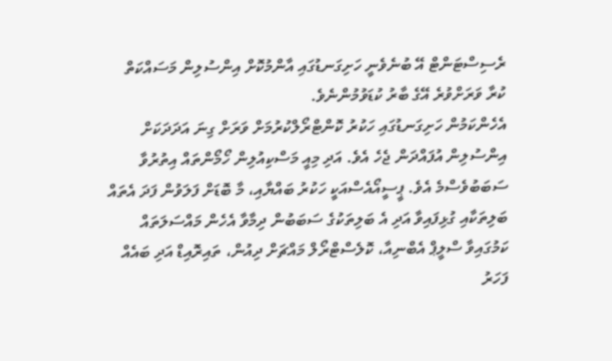ރެސިސްޓަންޓް އޭ ބުނެވެނީ ހަށިގަނޑުގައި އާންމުކޮށް އިންސުލިން މަސައްކަތް ކުރާ ވަރަށްވުރެ އޭގެ ބާރު ކުޑަވުމުންނެވެ.
އެހެންކަމުން ހަށިގަނޑުގައި ހަކުރު ކޮންޓްރޯލްކުރުމަށް ވަރަށް ގިނަ އަދަދަކަށް އިންސުލިން އުފައްދަން ޖެހެ އެވެ. އަދި މިއީ މަސްކިއުލިން ހޯމޯންތައް އިތުރުވާ ސަބަބުވެސްމެ އެވެ. ޕީސީއޯއެސްއަކީ ހަކުރު ބައްޔާއި، މާ ބޮޑަށް ފަލަވުން ފަދަ އެތައް ބަލިތަކާއި ގުޅިފައިވާ އަދި އެ ބަލިތަކުގެ ސަބަބުން ދިމާވާ އެހެން މައްސަލަތައް ކަމުގައިވާ ސްލީޕް އެބްނިއާ، ކޮލެސްޓްރޯލް މައްޗަށް ދިއުން، ތައިރޮއިޑް އަދި ބައެއް ފަހަރު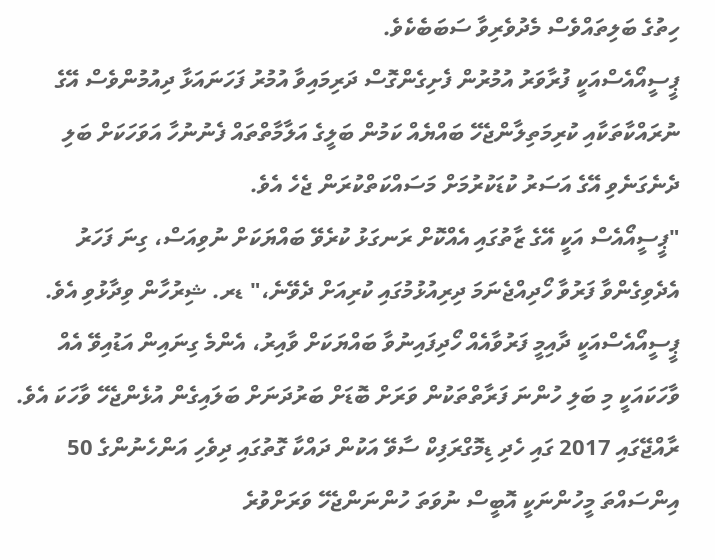ހިތުގެ ބަލިތައްވެސް މެދުވެރިވާ ސަބަބެކެވެ.
ޕީސީއޯއެސްއަކީ ފުރާވަރު އުމުރުން ފެށިގެންގޮސް ދަރިމައިވާ އުމުރު ފަހަނައަޅާ ދިއުމުންވެސް އޭގެ ނުރައްކާތަކާއި ކުރިމަތިލާންޖެހޭ ބައްޔެއް ކަމުން ބަލީގެ އަލާމާތްތައް ފެނުނުހާ އަވަހަކަށް ބަލި ދެނެގަނެވި އޭގެ އަސަރު ކުޑަކުރުމަށް މަސައްކަތްކުރަން ޖެހެ އެވެ.
"ޕީސީއޯއެސް އަކީ އޭގެ ޒާތުގައި އެއްކޮށް ރަނގަޅު ކުރެވޭ ބައްޔަކަށް ނުވިއަސް، ގިނަ ފަހަރު އެދެވިގެންވާ ފަރުވާ ހޯދިއްޖެނަމަ ދިރިއުޅުމުގައި ކުރިއަށް ދެވޭނެ،" ޑރ. ޝިރުހާން ވިދާޅުވި އެވެ.
ޕީސީއޯއެސްއަކީ ދާއިމީ ފަރުވާއެއް ހޯދިފައިނުވާ ބައްޔަކަށް ވާއިރު، އެންމެ ގިނައިން އަޑުއިވޭ އެއް ވާހަކައަކީ މި ބަލި ހުންނަ ފަރާތްތަކުން ވަރަށް ބޮޑަށް ބަރުދަނަށް ބަލައިގެން އުޅެންޖެހޭ ވާހަކަ އެވެ.
ރާއްޖޭގައި 2017 ގައި ހެދި ޑިމޮގްރަފިކް ސާވޭ އަކުން ދައްކާ ގޮތުގައި ދިވެހި އަންހެނުންގެ 50 އިންސައްތަ މީހުންނަކީ އޮބީސް ނުވަތަ ހުންނަންޖެހޭ ވަރަށްވުރެ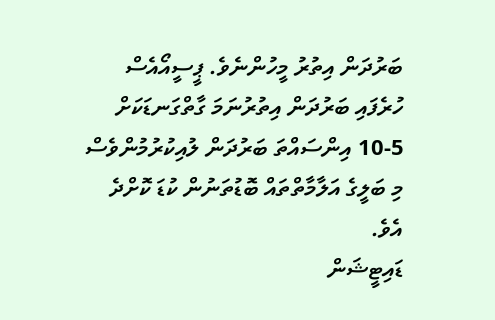ބަރުދަން އިތުރު މީހުންނެވެ. ޕީސީއޯއެސް ހުރެފައި ބަރުދަން އިތުރުނަމަ ގާތްގަނޑަކަށް 5-10 އިންސައްތަ ބަރުދަން ލުއިކުރުމުންވެސް މި ބަލީގެ އަލާމާތްތައް ބޮޑުތަނުން ކުޑަ ކޮށްދެ އެވެ.
ޑައިޓީޝަން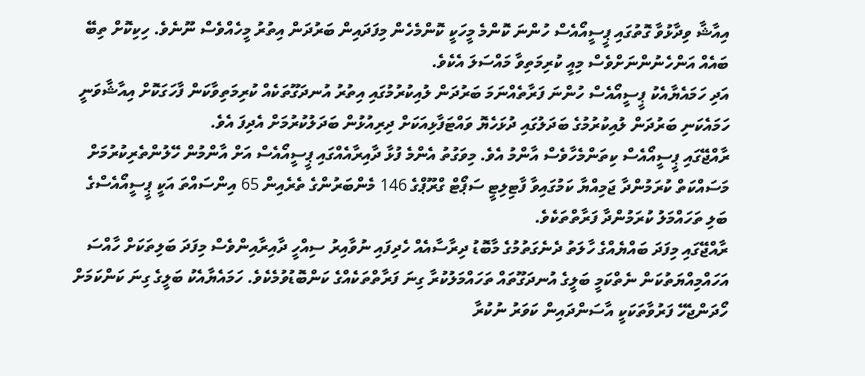އިއާޝާ ވިދާޅުވާ ގޮތުގައި ޕީސީއޯއެސް ހުންނަ ކޮންމެ މީހަކީ ކޮންމެހެން މިފަދައިން ބަރުދަން އިތުރު މީހެއްވެސް ނޫނެވެ. ހިކިކޮށް ތިބޭ ބައެއް އަންހެނުންނަށްވެސް މިއީ ކުރިމަތިވާ މައްސަލަ އެކެވެ.
އަދި ހަމައެޔާއެކު ޕީސީއޯއެސް ހުންނަ ފަރާތެއްނަމަ ބަރުދަން ލުއިކުރުމުގައި އިތުރު އުނދަގޫތަކެއް ކުރިމަތިވާކަން ފާހަގަކޮށް އިއާޝާވަނީ ހަމައެކަނި ބަރުދަން ލުއިކުރުމުގެ ބަދަލުގައި ދުޅަހެޔޮ ވައްޓަފާޅިއަކަށް ދިރިއުޅުން ބަދަލުކުރުމަށް އެދިފަ އެވެ.
ރާއްޖޭގައި ޕީސީއޯއެސް ކިތަންމެހާވެސް އާންމު އެވެ. މިވަގުތު އެންމެ ފުޅާ ދާއިރާއެއްގައި ޕީސީއޯއެސް އަށް އާންމުން ހޭލުންތެރިކުރުމަށް މަސައްކަތް ކުރަމުންދާ ޖަމިއްޔާ ކަމުގައިވާ ފާޓިލިޓީ ސަޕޯޓް ގްރޫޕްގެ 146 މެންބަރުންގެ ތެރެއިން 65 އިންސައްތަ އަކީ ޕީސީއޯއެސްގެ ބަލި ތަހައްމަލު ކުރަމުންދާ ފަރާތްތަކެވެ.
ރާއްޖޭގައި މިފަދަ ބައްޔެއްގެ ހާލަތު ދެނެގަތުމުގެ މާބޮޑު ދިރާސާއެއް ހެދިފައި ނުވާއިރު ސިއްހީ ދާއިރާއިންވެސް މިފަދަ ބަލިތަކަށް ހާއްސަ އަހައްމިއްޔަތުކަން ނެތްކަމީ ބަލީގެ އުނދަގޫތައް ތަހައްމަލުކުރާ ގިނަ ފަރާތްތަކެއްގެ ކަންބޮޑުވުމެކެވެ. ހަމައެޔާއެކު ބަލީގެ ގިނަ ކަންކަމަށް ހޯދަންޖެހޭ ފަރުވާތަކަކީ އާސަންދައިން ކަވަރު ނުކުރާ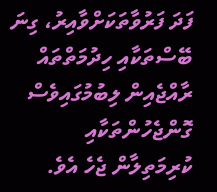ފަދަ ފަރުވާތަކަށްވާއިރު، ގިނަ ބޭސްތަކާއި ހިދުމަތްތައް ރާއްޖެއިން ލިބުމުގައިވެސް ގޮންޖެހުންތަކާއި ކުރިމަތިލާން ޖެހެ އެވެ.